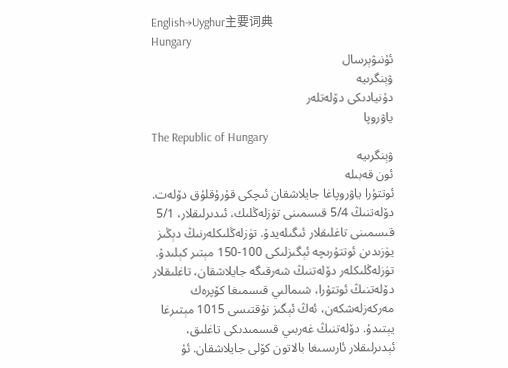English→Uyghur主要词典
Hungary
ئۇنىۋېرسال
ۋېنگرىيە
دۇنيادىكى دۆلەتلەر
ياۋروپا
The Republic of Hungary
ۋېنگرىيە
ئون قەبىلە
ئوتتۇرا ياۋروپاغا جايلاشقان ئىچكى قۇرۇقلۇق دۆلەت. دۆلەتنىڭ 5/4 قىسمىنى تۈزلەڭلىك، ئىدىرلىقلار، 5/1 قىسمىنى تاغلىقلار ئىگىلەيدۇ. تۈزلەڭلىكلەرنىڭ دېڭىز يۈزىدىن ئوتتۇرىچە ئېگىزلىكى 100-150 مېتىر كېلىدۇ. تۈزلەڭلىكلەر دۆلەتنىڭ شەرقىگە جايلاشقان، تاغلىقلار دۆلەتنىڭ ئوتتۇرا، شىمالىي قىسمىغا كۆپرەك مەركەزلەشكەن، ئەڭ ئېگىز نۇقتىسى 1015 مېتىرغا يېتىدۇ. دۆلەتنىڭ غەربىي قىسمىدىكى تاغلىق، ئېدىرلىقلار ئارىسىغا بالاتون كۆلى جايلاشقان. ئۇ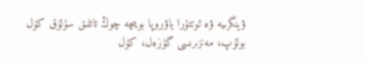ۋېنگرىيە ۋە ئوتتۇرا ياۋروپا بويىچە چوڭ تاتلىق سۇلۇق كۆل بولۇپ، مەنزىرىسى گۈزەل، كۆل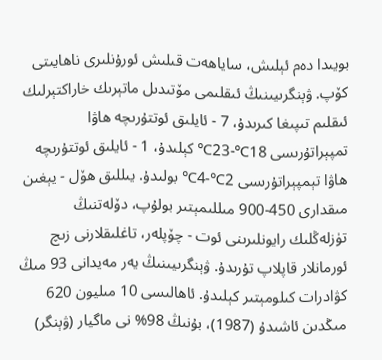بويىدا دەم ئېلىش، ساياھەت قىلىش ئورۇنلىرى ناھايىتى كۆپ. ۋېنگرىيىنىڭ ئىقلىمى مۆتىدىل ماتېرىك خاراكتېرلىك ئىقلىم تىپىغا كىرىدۇ، 7 - ئايلىق ئوتتۇرىچە ھاۋا تمپېراتۇرىسى 18℃-23℃ كېلىدۇ، 1 - ئايلىق ئوتتۇرىچە ھاۋا تېمپېراتۇرىسى 2℃-4℃ بولىدۇ. يىللىق ھۆل - يېغىن مىقدارى 450-900 مىللىمېتىر بولۇپ، دۆلەتنىڭ تۈزلەڭلىك رايونلىرىنى ئوت - چۆپلەر، تاغلىقلارنى زىچ ئورمانلار قاپلاپ تۇرىدۇ. ۋېنگرىيىنىڭ يەر مەيدانى 93 مىڭ كۋادرات كىلومېتىر كېلىدۇ. ئاھالىسى 10 مىليون 620 مىڭدىن ئاشىدۇ (1987)، بۇنىڭ 98% نى ماگيار (ۋېنگر)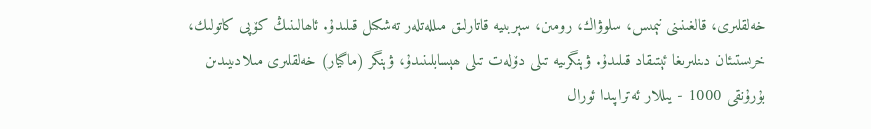خەلقلىرى، قالغىنىنى نېمىس، سلوۋاك، رومىن، سېربىيە قاتارلىق مىللەتلەر تەشكىل قىلىدۇ. ئاھالىنىڭ كۆپى كاتولىك، خرىستىئان دىنلىرىغا ئېتىقاد قىلىدۇ. ۋېنگرىيە تىلى دۆلەت تىلى ھېسابلىنىدۇ، ۋېنگر (ماگيار) خەلقلىرى مىلادىيىدىن بۇرۇنقى 1000 - يىللار ئەتراپىدا ئورال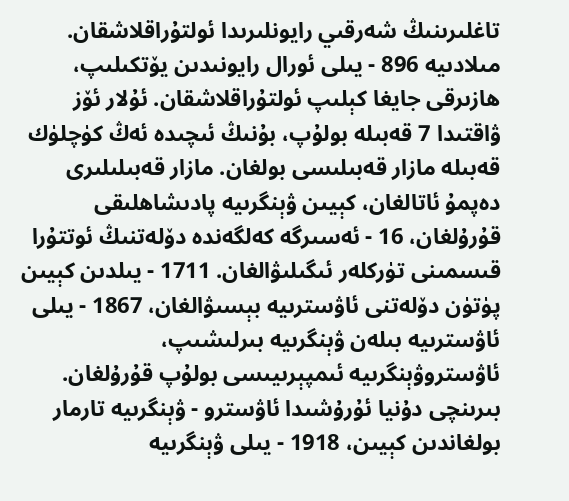تاغلىرىنىڭ شەرقىي رايونلىرىدا ئولتۇراقلاشقان. مىلادىيە 896 - يىلى ئورال رايونىدىن يۆتكىلىپ، ھازىرقى جايغا كېلىپ ئولتۇراقلاشقان. ئۇلار ئۆز ۋاقتىدا 7 قەبىلە بولۇپ، بۇنىڭ ئىچىدە ئەڭ كۈچلۈك قەبىلە مازار قەبىلىسى بولغان. مازار قەبىلىلىرى دەپمۇ ئاتالغان، كېيىن ۋېنگرىيە پادىشاھلىقى قۇرۇلغان، 16 - ئەسىرگە كەلگەندە دۆلەتنىڭ ئوتتۇرا قىسمىنى تۈركلەر ئىگىلىۋالغان. 1711 - يىلدىن كېيىن پۈتۈن دۆلەتنى ئاۋسترىيە بېسىۋالغان، 1867 - يىلى ئاۋسترىيە بىلەن ۋېنگرىيە بىرلىشىپ، ئاۋستروۋېنگرىيە ئىمپېرىيىسى بولۇپ قۇرۇلغان. بىرىنچى دۇنيا ئۇرۇشىدا ئاۋسترو - ۋېنگرىيە تارمار بولغاندىن كېيىن، 1918 - يىلى ۋېنگرىيە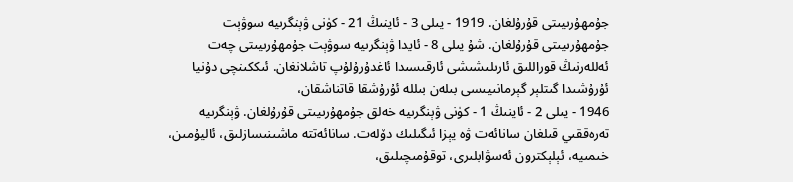جۇمھۇرىيىتى قۇرۇلغان. 1919 - يىلى 3 - ئاينىڭ 21 - كۈنى ۋېنگرىيە سوۋېت جۇمھۇرىيىتى قۇرۇلغان. شۇ يىلى 8 - ئايدا ۋېنگرىيە سوۋېت جۇمھۇرىيىتى چەت ئەللەرنىڭ قوراللىق ئارىلىشىشى ئارقىسىدا ئاغدۇرۇلۇپ تاشلانغان. ئىككىنچى دۇنيا ئۇرۇشىدا گىتلېر گېرمانىيىسى بىلەن بىللە ئۇرۇشقا قاتناشقان،
1946 - يىلى 2 - ئاينىڭ 1 - كۈنى ۋېنگرىيە خەلق جۇمھۇرىيىتى قۇرۇلغان. ۋېنگرىيە تەرەققىي قىلغان سانائەت ۋە يېزا ئىگىلىك دۆلەت. سانائەتتە ماشىنىسازلىق، ئاليۇمىن، خىمىيە، ئېلېكترون ئەسۋابلىرى، توقۇمىچىلىق،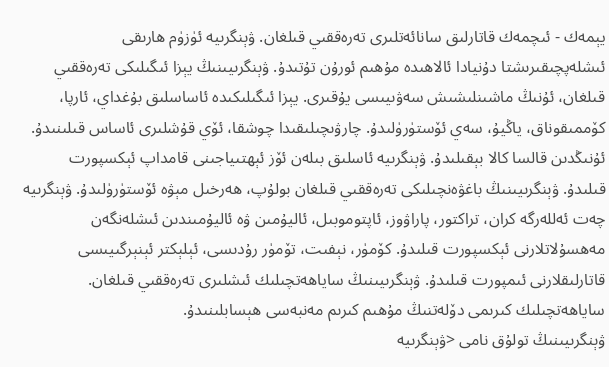يېمەك - ئىچمەك قاتارلىق سانائەتلىرى تەرەققىي قىلغان. ۋېنگرىيە ئۈزۈم ھارىقى ئىشلەپچىقىرىشتا دۇنيادا ئالاھىدە مۇھىم ئورۇن تۇتىدۇ. ۋېنگرىيىنىڭ يېزا ئىگىلىكى تەرەققىي قىلغان، ئۇنىڭ ماشىنلىشىش سەۋىيىسى يۇقىرى. يېزا ئىگىلىكىدە ئاساسلىق بۇغداي، ئارپا، كۆممىقوناق، ياڭيۇ، سەي ئۆستۈرۈلىدۇ. چارۋىچىلىقىدا چوشقا، ئۆي قۇشلىرى ئاساس قىلىنىدۇ. ئۇنىڭدىن قالسا كالا بېقىلىدۇ. ۋېنگرىيە ئاسلىق بىلەن ئۆز ئېھتىياجىنى قامداپ ئېكسپورت قىلىدۇ. ۋېنگرىيىنىڭ باغۋەنچىلىكى تەرەققىي قىلغان بولۇپ، ھەرخىل مېۋە ئۆستۈرۈلىدۇ. ۋېنگرىيە چەت ئەللەرگە كران، تراكتور، پاراۋوز، ئاپتوموبىل، ئاليۇمىن ۋە ئاليۇمىندىن ئىشلەنگەن مەھسۇلاتلارنى ئېكسپورت قىلىدۇ. كۆمۈر، نېفىت، تۆمۈر رۇدىسى، ئېلېكتر ئېنېرگىيىسى قاتارلىقلارنى ئىمپورت قىلىدۇ. ۋېنگرىيىنىڭ ساياھەتچىلىك ئىشلىرى تەرەققىي قىلغان. ساياھەتچىلىك كىرىمى دۆلەتنىڭ مۇھىم كىرىم مەنبەسى ھېسابلىنىدۇ.
ۋېنگرىيىنىڭ تولۇق نامى <ۋېنگرىيە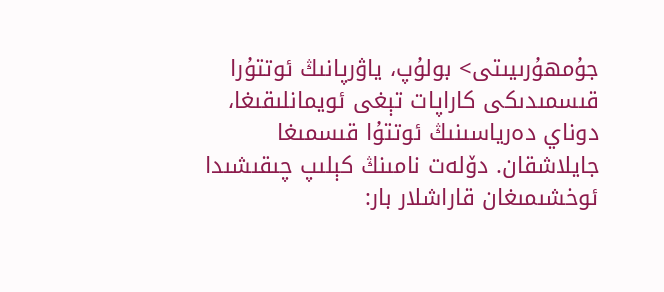جۇمھۇرىيىتى> بولۇپ، ياۋرپانىڭ ئوتتۇرا قىسمىدىكى كاراپات تېغى ئويمانلىقىغا، دوناي دەرياسىنىڭ ئوتتۇا قىسمىغا جايلاشقان. دۆلەت نامىنڭ كېلىپ چىقىشىدا ئوخشىمىغان قاراشلار بار: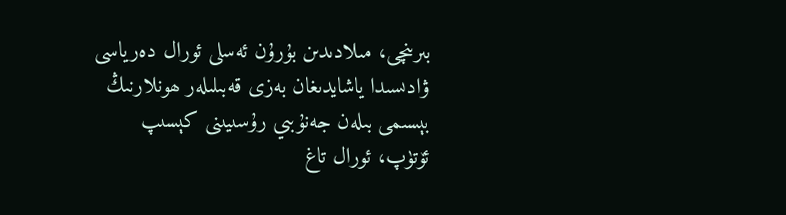بىرىنچى، مىلادىدىن بۇرۇن ئەسلى ئورال دەرياسى ۋادىسىدا ياشايدىغان بەزى قەبىلىلەر ھونلارنىڭ بېسىمى بىلەن جەنۇبىي رۇسىيىنى كېسىپ ئۆتۈپ، ئورال تاغ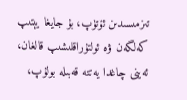تىزمىسىدىن ئۆتۈپ، بۇ جايغا يېتىپ كەلگەن ۋە ئولتۇراقلىشىپ قالغان، ئەينى چاغدا يەتتە قەبىلە بولۇپ،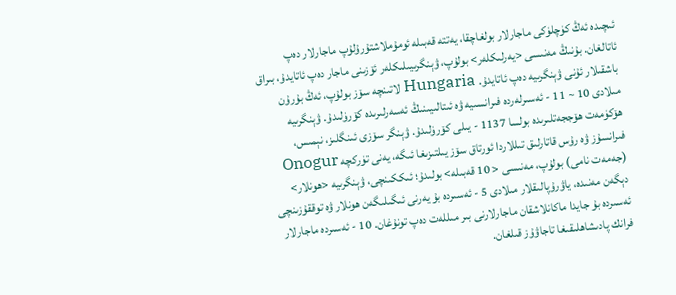ئىچىدە ئەڭ كۈچلۈكى ماجارلار بولغاچقا، يەتتە قەبىلە ئومۇملاشتۇرۇلۇپ ماجارلار دەپ ئاتالغان. بۇنىڭ مەنىسى <يەرلىكلەر> بولۇپ، ۋېنگرىيىلىكلەر ئۆزىنى ماجار دەپ ئاتايدۇ، بىراق باشقىلار ئۇنى ۋېنگرىيە دەپ ئاتايدۇ. Hungaria لاتىنچە سۆز بولۇپ، ئەڭ بۇرۇن مىلادى 10 ~ 11 - ئەسىرلەردە فىرانسىيە ۋە ئىتالىيىنىڭ ئەسەرلىرىدە كۆرۈلىدۇ. ۋېنگرىيە ھۆكۈمەت ھۆججەتلىرىدە بولسا 1137 - يىلى كۆرۈلىدۇ. ۋېنگر سۆزى ئىنگلىز، نېمىس، فىرانسۇز ۋە رۇس قاتارلىق تىللاردا ئورتاق سۆز يىلتىزىغا ئىگە، يەنى تۈركچە Onogur (جەمەت نامى) بولۇپ، مەنىسى < 10 قەبىلە> بولىدۇ؛ ئىككىنچى، ۋېنگرىيە <ھونلار> دېگەن مەنىدە، ياۋرۇپالىقلار مىلادى 5 - ئەسىردە بۇ يەرنى ئىگىلىگەن ھونلار ۋە توققۇزىنچى ئەسىردە بۇ جايدا ماكانلاشقان ماجارلارنى بىر مىللەت دەپ تونۇغان. 10 - ئەسىردە ماجارلار فرانك پادىشاھلىقىغا تاجاۋۇز قىلغان.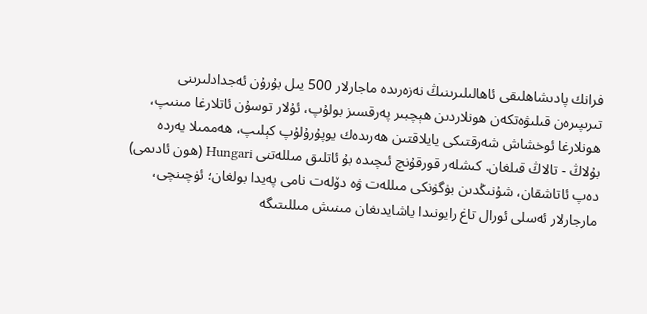فرانك پادىشاھلىقى ئاھالىلىرىنىڭ نەزەرىدە ماجارلار 500 يىل بۇرۇن ئەجدادلىرىنى تىرىپىرەن قىلىۋەتكەن ھونلاردىن ھېچبىر پەرقسىز بولۇپ، ئۇلار توسۇن ئاتلارغا مىنىپ، ھونلارغا ئوخشاش شەرقتىكى يايلاقتىن ھەرىدەك يوپۇرۇلۇپ كېلىپ، ھەممىلا يەردە بۇلاڭ - تالاڭ قىلغان. كىشلەر قورقۇنچ ئىچىدە بۇ ئاتلىق مىللەتنى Hungari (ھون ئادىمى) دەپ ئاتاشقان، شۇنىڭدىن بۈگۈنكى مىللەت ۋە دۆلەت نامى پەيدا بولغان؛ ئۈچىنچى، مارجارلار ئەسلى ئورال تاغ رايونىدا ياشايدىغان مىنىش مىللىتىگە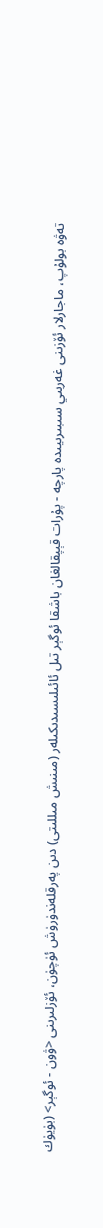تەۋە بولۇپ، ماجارلار ئۆزىنى غەربىي سىبىرىيىدە پارچە - پۇرات قېپقالغان باشقا ئوگېر تىل ئائىلىسىدىكىلەر (مىنىش مىللىتى) دىن پەرقلەندۈرۈش ئۈچۈن، ئۆزلىرىنى <ۋون - ئوگېر> (بۈيۈك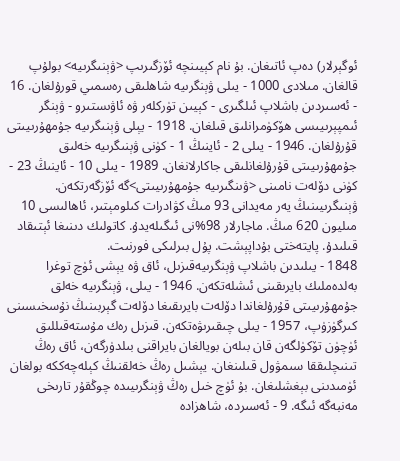ئوگېرلار) دەپ ئاتىغان. بۇ نام كېيىنچە ئۆزگىرىپ <ۋېنىگرىيە> بولۇپ قالغان. مىلادى 1000 - يىلى ۋېنگرىيە شاھلىقى رەسمىي قورۇلغان. 16 - ئەسىردىن باشلاپ ئىلگىرى - كېيىن تۈركلەر ۋە ئاۋىستىرو - ۋېنگر ئىمپېرىيىسى ھۆكۈمرانلىق قىلغان. 1918 - يېلى ۋېنىگرىيە جۇمھۇرىيىتى قۇرۇلغان. 1946 - يىلى 2 - ئاينىڭ 1 - كۈنى ۋېنىگرىيە خەلىق جۇمھۇرىيىتى قۇرۇلغانلىقى جاكارلانغان. 1989 - يىلى 10 - ئاينىڭ 23 - كۈنى دۆلەت نامىنى <ۋىنگىرىيە جۇمھۇرىيىتى>گە ئۆزگەرتكەن.
ۋېنىگرىيىنىڭ يەر مەيدانى 93 مىڭ كۋادرات كىلومېتىر، ئاھالىسى 10 مىليون 620 مىڭ. ماجارلار 98%نى ئىگىلەيدۇ. كاتولىك دىنىغا ئېتىقاد قىلىدۇ. پايتەختى بۇداپېشت. پۇل بىرلىكى فورنىت.
1848 - يىلىدىن باشلاپ ۋېنگرىيەقىزىل، ئاق ۋە يېشى ئۈچ توغرا بەلدەملىك بايرىقىنى ئىشلەتكەن. 1946 - يىلى، ۋېنگرىيە خەلق جۇمھۇرىيىتى قۇرۇلغاندا دۆلەت بايرىقىغا دۆلەت گېربىنىڭ نۇسخىسىنى كىرگۈزۈپ، 1957 - يىلى چىقىرىۋەتكەن. قىزىل رەك مۇستەقىللىق ئۈچۈن تۆكۈلگەن قان بىلەن بويالغان بايراقنى بىلدۈرگەن، ئاق رەڭ تىنىچلىققا سىمۋول قىلىنغان. يېشىل رەڭ خەلقنىڭ كېلەچەككە بولغان ئۈمىدىنى بېغشلىغان. بۇ ئۈچ خىل رەڭ ۋېنگرىيىدە چوڭقۇر تارىخى مەنبەگە ئىگە. 9 - ئەسىردە، شاھزادە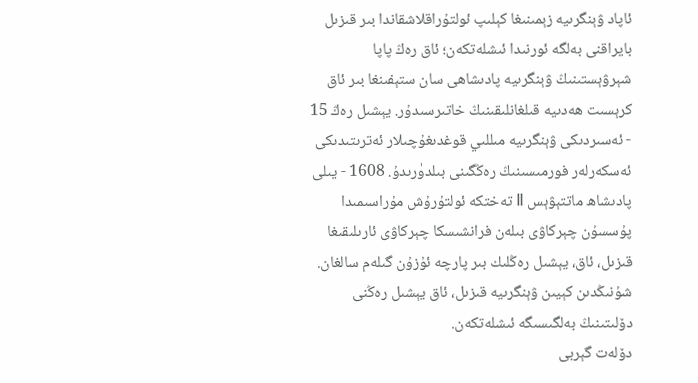ئاپاد ۋېنگرىيە زېمىنىغا كېلىپ ئولتۇراقلاشقاندا بىر قىزىل بايراقنى بەلگە ئورنىدا ئىشلەتكەن؛ ئاق رەڭ پاپا شېرۋېستىنىڭ ۋېنگرىيە پادىشاھى سان ستېفىنغا بىر ئاق كرېسىت ھەدىيە قىلغانلىقىنىڭ خاتىرسىدۇر. يېشىل رەڭ 15 - ئەسىردىكى ۋېنگرىيە مىللىي قوغدىغۇچىلار ئەترىتىدىكى ئەسكەرلەر فورمىسىنىڭ رەڭگىنى بىلدۈرىدۇ. 1608 - يىلى پادىشاھ ماتتېۋېس Ⅱ تەختكە ئولتۇرۇش مۇراسىمىدا پۇسسۇن چېركاۋى بىلەن فرانشىسكا چېركاۋى ئارىلىقىغا قىزىل، ئاق، يېشىل رەڭلىك بىر پارچە ئۇزۇن گىلەم سالغان. شۇنىڭدىن كېيىن ۋېنگرىيە قىزىل، ئاق يېشىل رەڭنى دۆلىتىنىڭ بەلگىسىگە ئىشلەتكەن.
دۆلەت گېربى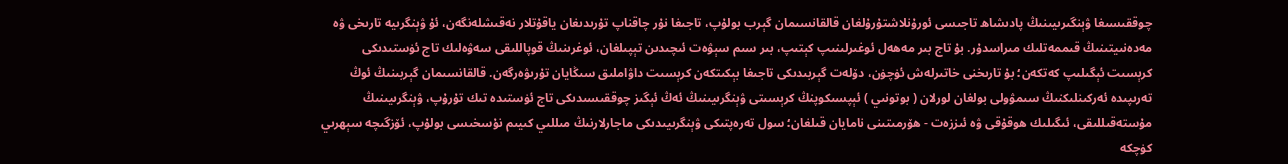چوققىسىغا ۋېنگىرىيىنىڭ پادىشاھ تاجىسى ئورۇنلاشتۇرۇلغان قالقانسىمان گېرب بولۇپ، تاجىغا نۇر چاقناپ تۇرىدىغان ياقۇتلار نەقىشلەنگەن، ئۇ ۋېنگرىيە تارىخى ۋە مەدەنىيتىنىڭ قىممەتلىك مىراسدۇر. بۇ تاج بىر مەھەل ئوغىرلىنىپ كېتىپ، بىر سىم سېۋەت ئىچىدىن تېپىلغان، ئوغرىنىڭ قوپاللىقى سەۋەلىك تاج ئۈستىدىكى كرېسىت ئېگىلىپ كەتكەن؛ بۇ تارىخنى خاتىرلەش ئۈچۈن، دۆلەت گېربىدىكى تاجىغا بېكىتكەن كرېسىت داۋاملىق سىڭايان تۇرىۋەرگەن. قالقانسىمان گېربىنىڭ ئوڭ تەرىپىدە ئەركىنلىكنىڭ سىمۋولى بولغان لورلان ( بوتونىي ) ئېپسىكوپنڭ كرېسىتى ۋېنگرىيىنىڭ ئەڭ ئېگىز چوققىسىدىكى تاج ئۈستىدە تىك تۇرۇپ، ۋېنگرىيىنىڭ مۇستەقىللىقى، ئىگىلىك ھوقۇقى ۋە ئىززەت - ھۆرمىتىنى نامايان قىلغان؛ سول تەرەپتىكى ۋېنگرىيىدىكى ماجارلارنىڭ مىللىي كىيىم نۇسخىسى بولۇپ، ئۆزگىچە سېھرىي كۈچكە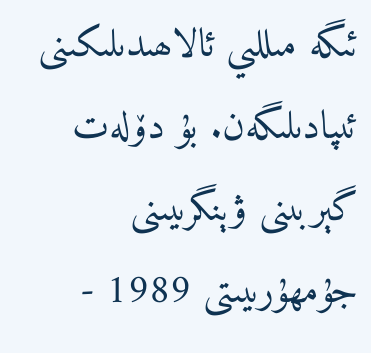ئىگە مىللىي ئالاھىدىلىكىنى ئىپادىلىگەن. بۇ دۆلەت گېربىنى ۋېنگرىيىنى جۇمھۇرىيىتى 1989 -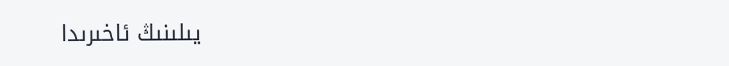يىلىنىڭ ئاخىرىدا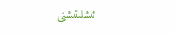ئىشلىتىشنى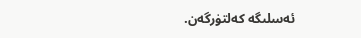ئەسلىگە كەلتۈرگەن.